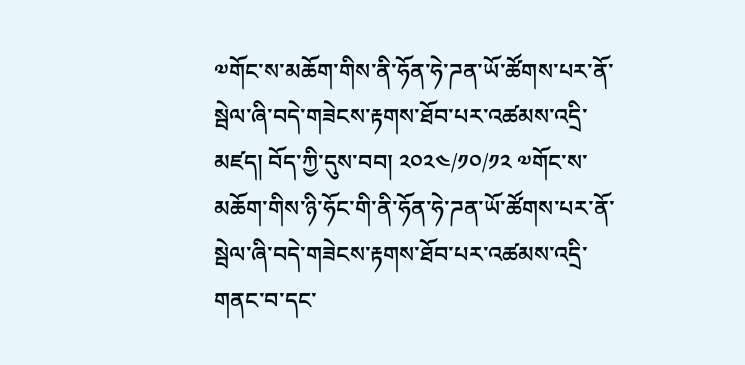༧གོང་ས་མཆོག་གིས་ནི་ཧོན་ཧེ་ཌན་ཡོ་ཚོགས་པར་ནོ་སྦེལ་ཞི་བདེ་གཟེངས་རྟགས་ཐོབ་པར་འཚམས་འདྲི་མཛད། བོད་ཀྱི་དུས་བབ། ༢༠༢༤/༡༠/༡༢ ༧གོང་ས་མཆོག་གིས་ཉི་ཧོང་གི་ནི་ཧོན་ཧེ་ཌན་ཡོ་ཚོགས་པར་ནོ་སྦེལ་ཞི་བདེ་གཟེངས་རྟགས་ཐོབ་པར་འཚམས་འདྲི་གནང་བ་དང་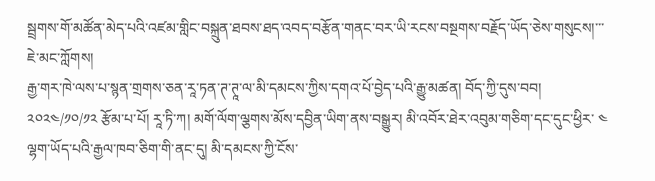སྦྲགས་གོ་མཚོན་མེད་པའི་འཛམ་གླིང་བསྐྲུན་ཐབས་ཐད་འབད་བརྩོན་གནང་བར་ཡི་རངས་བསྔགས་བརྗོད་ཡོད་ཅེས་གསུངས།་་་ ཇེ་མང་ཀློགས།
རྒྱ་གར་ཁེ་ལས་པ་སྙན་གྲགས་ཅན་རཱ་ཏན་ཊ་ཊཱ་ལ་མི་དམངས་ཀྱིས་དགའ་པོ་བྱེད་པའི་རྒྱུ་མཚན། བོད་ཀྱི་དུས་བབ། ༢༠༢༤/༡༠/༡༢ རྩོམ་པ་པོ། རཱ་ཏི་ཀ། མགོ་ལོག་ལྕགས་མོས་དབྱིན་ཡིག་ནས་བསྒྱུར། མི་འབོར་ཐེར་འབུམ་གཅིག་དང་དུང་ཕྱིར་ ༤ ལྷག་ཡོད་པའི་རྒྱལ་ཁབ་ཅིག་གི་ནང་དུ། མི་དམངས་ཀྱི་ངོས་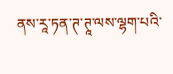ནས་རཱ་ཏན་ཊ་ཊཱ་ལས་ལྷག་པའི་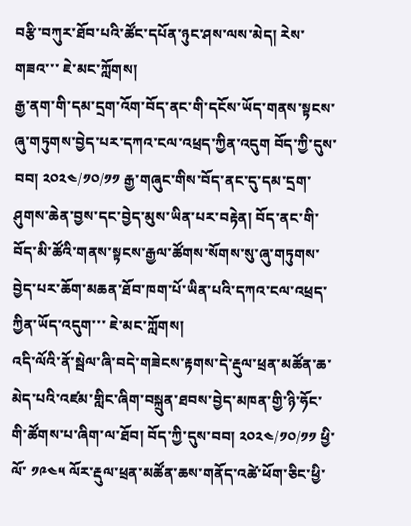བརྩི་བཀུར་ཐོབ་པའི་ཚོང་དཔོན་ཉུང་ཤས་ལས་མེད། རེས་གཟའ་་་ ཇེ་མང་ཀློགས།
རྒྱ་ནག་གི་དམ་དྲག་འོག་བོད་ནང་གི་དངོས་ཡོད་གནས་སྟངས་ཞུ་གཏུགས་བྱེད་པར་དཀའ་ངལ་འཕྲད་ཀྱིན་འདུག བོད་ཀྱི་དུས་བབ། ༢༠༢༤/༡༠/༡༡ རྒྱ་གཞུང་གིས་བོད་ནང་དུ་དམ་དྲག་ཤུགས་ཆེན་བྱས་དང་བྱེད་མུས་ཡིན་པར་བརྟེན། བོད་ནང་གི་བོད་མི་ཚོའི་གནས་སྟངས་རྒྱལ་ཚོགས་སོགས་སུ་ཞུ་གཏུགས་བྱེད་པར་ཆོག་མཆན་ཐོབ་ཁག་པོ་ཡིན་པའི་དཀའ་ངལ་འཕྲད་ཀྱིན་ཡོད་འདུག་་་ ཇེ་མང་ཀློགས།
འདི་ལོའི་ནོ་སྦེལ་ཞི་བདེ་གཟེངས་རྟགས་དེ་རྡུལ་ཕྲན་མཚོན་ཆ་མེད་པའི་འཛམ་གླིང་ཞིག་བསྐྲུན་ཐབས་བྱེད་མཁན་གྱི་ཉི་ཧོང་གི་ཚོགས་པ་ཞིག་ལ་ཐོབ། བོད་ཀྱི་དུས་བབ། ༢༠༢༤/༡༠/༡༡ ཕྱི་ལོ་ ༡༩༤༥ ལོར་རྡུལ་ཕྲན་མཚོན་ཆས་གནོད་འཚེ་ཕོག་ཅིང་ཕྱི་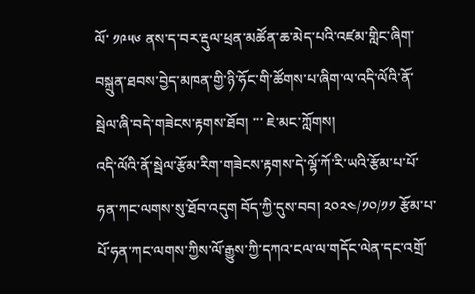ལོ་ ༡༩༥༦ ནས་ད་བར་རྡུལ་ཕྲན་མཚོན་ཆ་མེད་པའི་འཛམ་གླིང་ཞིག་བསྐྲུན་ཐབས་བྱེད་མཁན་གྱི་ཉི་ཧོང་གི་ཚོགས་པ་ཞིག་ལ་འདི་ལོའི་ནོ་སྦེལ་ཞི་བདེ་གཟེངས་རྟགས་ཐོབ། ་་་ ཇེ་མང་ཀློགས།
འདི་ལོའི་ནོ་སྦེལ་རྩོམ་རིག་གཟེངས་རྟགས་དེ་ལྷོ་ཀོ་རི་ཡའི་རྩོམ་པ་པོ་ཧན་ཀང་ལགས་སུ་ཐོབ་འདུག བོད་ཀྱི་དུས་བབ། ༢༠༢༤/༡༠/༡༡ རྩོམ་པ་པོ་ཧན་ཀང་ལགས་ཀྱིས་ལོ་རྒྱུས་ཀྱི་དཀའ་ངལ་ལ་གདོང་ལེན་དང་འགྲོ་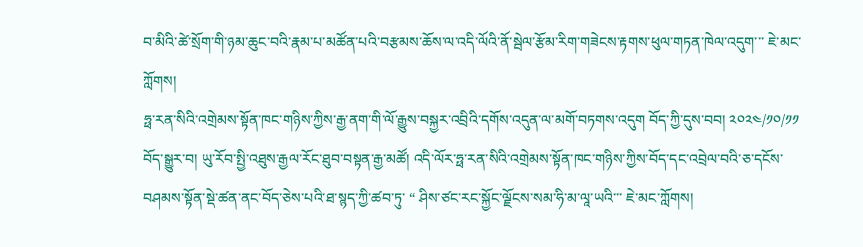བ་མིའི་ཚེ་སྲོག་གི་ཉམ་ཆུང་བའི་རྣམ་པ་མཚོན་པའི་བརྩམས་ཆོས་ལ་འདི་ལོའི་ནོ་སྦེལ་རྩོམ་རིག་གཟེངས་རྟགས་ཕུལ་གཏན་ཁེལ་འདུག་་་ ཇེ་མང་ཀློགས།
ཧྥ་རན་སིའི་འགྲེམས་སྟོན་ཁང་གཉིས་ཀྱིས་རྒྱ་ནག་གི་ལོ་རྒྱུས་བསྐྱར་འབྲིའི་དགོས་འདུན་ལ་མགོ་བཏགས་འདུག བོད་ཀྱི་དུས་བབ། ༢༠༢༤/༡༠/༡༡ བོད་སྒྱུར་བ། ཡུ་རོབ་སྤྱི་འཐུས་རྒྱལ་རོང་ཐུབ་བསྟན་རྒྱ་མཚོ། འདི་ལོར་ཧྥ་རན་སིའི་འགྲེམས་སྟོན་ཁང་གཉིས་ཀྱིས་བོད་དང་འབྲེལ་བའི་ཅ་དངོས་བཤམས་སྟོན་སྡེ་ཚན་ནང་བོད་ཅེས་པའི་ཐ་སྙད་ཀྱི་ཚབ་ཏུ་ “ ཤིས་ཙང་རང་སྐྱོང་ལྗོངས་སམ་ཧི་མ་ལཱ་ཡའི་་་ ཇེ་མང་ཀློགས།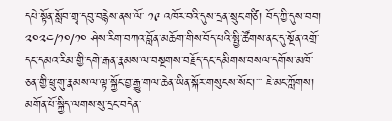དཔེ་སྟོན་སློབ་གྲྭ་དབུ་བརྙེས་ནས་ལོ་ ༡༩ འཁོར་བའི་དུས་དྲན་སྲུང་གཙི། བོད་ཀྱི་དུས་བབ། ༢༠༢༤/༡༠/༡༠ ཤེས་རིག་བཀའ་བློན་མཆོག་གིས་བོད་པའི་སྤྱི་ཚོགས་ནང་དུ་སྔོན་འགྲོ་དང་དམའ་རིམ་གྱི་དགེ་རྒན་རྣམས་ལ་བསྔགས་བརྗོད་དང་དམིགས་བསལ་དགོས་མཁོ་ཅན་གྱི་ཕྲུ་གུ་རྣམས་ལ་ལྟ་སྐྱོང་བྱ་རྒྱུ་གལ་ཆེན་ཡིན་སྐོར་གསུངས་སོང་།་་་ ཇེ་མང་ཀློགས།
མགོན་པོ་སྐྱིད་ལགས་སུ་དྲང་བདེན་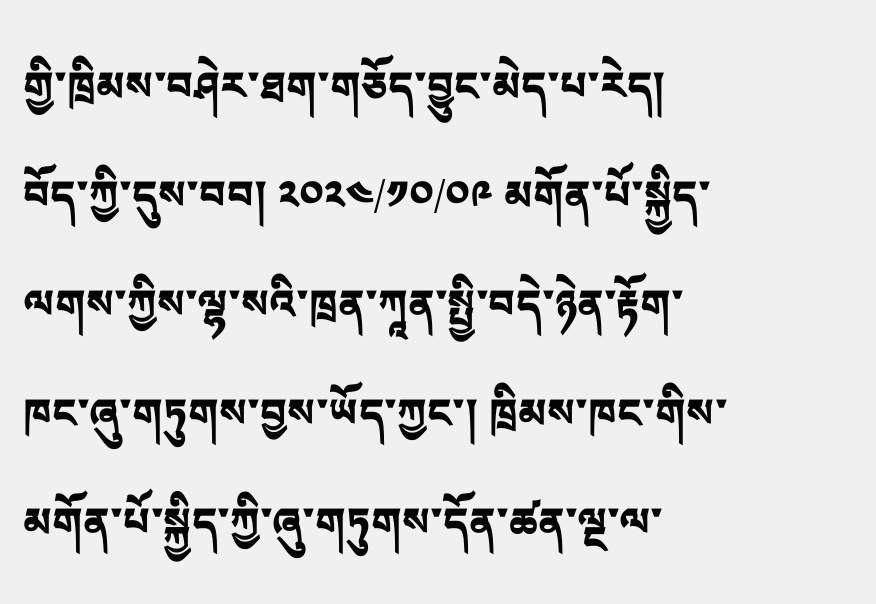གྱི་ཁྲིམས་བཤེར་ཐག་གཅོད་བྱུང་མེད་པ་རེད། བོད་ཀྱི་དུས་བབ། ༢༠༢༤/༡༠/༠༩ མགོན་པོ་སྐྱིད་ལགས་ཀྱིས་ལྷ་སའི་ཁྲན་ཀཱན་སྤྱི་བདེ་ཉེན་རྟོག་ཁང་ཞུ་གཏུགས་བྱས་ཡོད་ཀྱང་། ཁྲིམས་ཁང་གིས་མགོན་པོ་སྐྱིད་ཀྱི་ཞུ་གཏུགས་དོན་ཚན་ལྔ་ལ་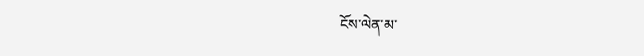ངོས་ལེན་མ་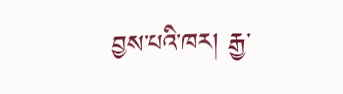བྱས་པའི་ཁར། རྒྱ་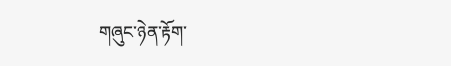གཞུང་ཉེན་རྟོག་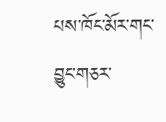པས་ཁོང་མོར་གང་བྱུང་གཅར་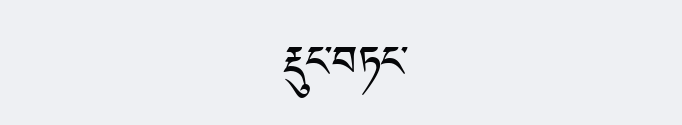རྡུང་བཏང་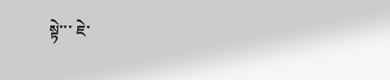སྟེ་་་ ཇེ་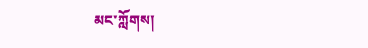མང་ཀློགས།